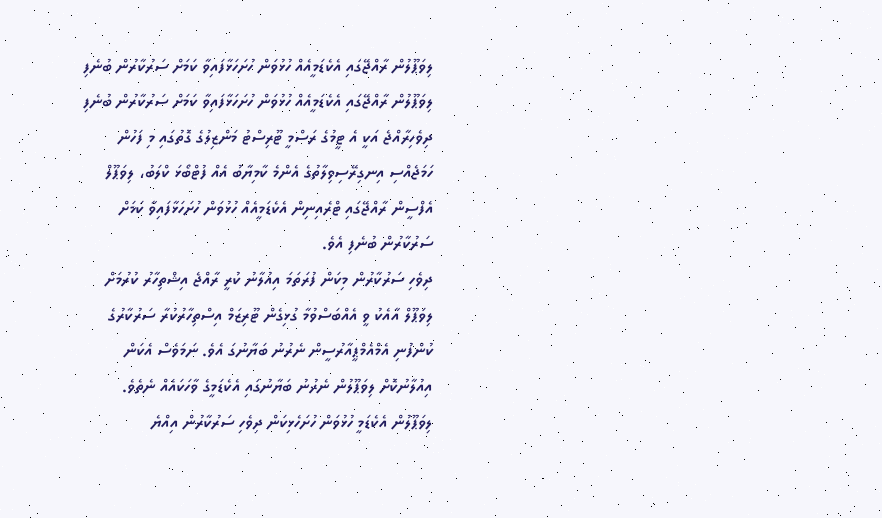ލިވަޕޫލުން ރާއްޖޭގައި އެކެޑަމީއެއް ހުޅުވަން ހުށަހަޅާފައިވާ ކަމަށް ސަރުކާރުން ބުނެފި ލިވަޕޫލުން ރާއްޖޭގައި އެކެޑަމީއެއް ހުޅުވަން ހުށަހަޅާފައިވާ ކަމަށް ސަރުކާރުން ބުނެފި
ދިވެހިރާއްޖެ އަކީ އެ ޓީމުގެ ރަސްމީ ޓޫރިސްޓު މަންޒިލުގެ ގޮތުގައި މި ފަހުން ހަމަޖެއްސި އިނގިރޭސިވިލާތުގެ އެންމެ ކާމިޔާބު އެއް ފުޓްބޯޅަ ކްލަބު، ލިވަޕޫލް އެފްސީން ރާއްޖޭގައި ޓްރެއިނިން އެކެޑަމީއެއް ހުޅުވަން ހުށަހަޅާފައިވާ ކަމަށް ސަރުކާރުން ބުނެފި އެވެ.
ދިވެހި ސަރުކާރުން މިކަން ފުރަތަމަ އިއުލާނު ކުރީ ރާއްޖެ އިޝްތިހާރު ކުރުމަށް ލިވަޕޫލް އާއެކު ވީ އެއްބަސްވުމާ ގުޅިގެން ޓޫރިޒަމް އިސްތިހާރުކުރާ ސަރުކާރުގެ ކުންފުނި އެމްއެމްޕީއާރުސީން ނެރުނު ބަޔާނުގަ އެވެ. ނަމަވެސް އެކަން އިއުލާނުކޮށް ލިވަޕޫލުން ނެރުނު ބަޔާނުގައި އެކެޑަމީގެ ވާހަކައެއް ނެތެވެ.
ލިވަޕޫލުން އެކެޑަމީ ހުޅުވަން ހުށަހެޅިކަން ދިވެހި ސަރުކާރުން އިއްޔެ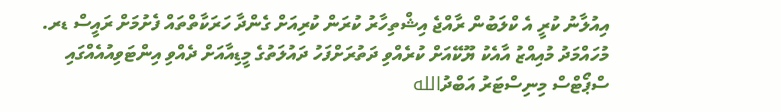އިއުލާނު ކުރީ އެ ކްލަބުން ރާއްޖެ އިޝްތިހާރު ކުރަން ކުރިއަށް ގެންދާ ހަރަކާތްތައް ފެށުމަށް ރައީސް ޑރ. މުހައްމަދު މުއިއްޒު އާއެކު ޔޫކޭއަށް ކުރެއްވި ދަތުރަށްފަހު ދައުލަތުގެ މީޑިއާއަށް ދެއްވި އިންޓަވިއުއެއްގައި ސްޕޯޓްސް މިނިސްޓަރު އަބްދުالله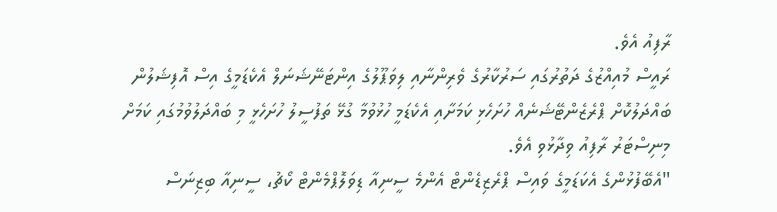ރާފިއު އެވެ.
ރައީސް މުއިއްޒުގެ ދަތުރުގައި ސަރުކާރުގެ ވެރިންނާއި ލިވަޕޫލުގެ އިންޓަނޭޝަނަލް އެކެޑަމީގެ އިސް އޮފިޝަލުން ބައްދަލުކޮށް ޕްރެޒެންޓޭޝަނެއް ހުށަހެޅި ކަމަށާއި އެކެޑަމީ ހުޅުވުމާ ގުޅޭ ތަފުސީލު ހުށަހެޅީ މި ބައްދަލުވުމުގައި ކަމަށް މިނިސްޓަރު ރާފިއު ވިދާޅުވި އެވެ.
"އެބޭފުޅުންގެ އެކަޑަމީގެ ވައިސް ޕްރެޒިޑެންޓް އެންމެ ސީނިއާ ޑިވަލޮޕްމެންޓް ކޯޗު، ސީނިއާ ބިޒިނަސް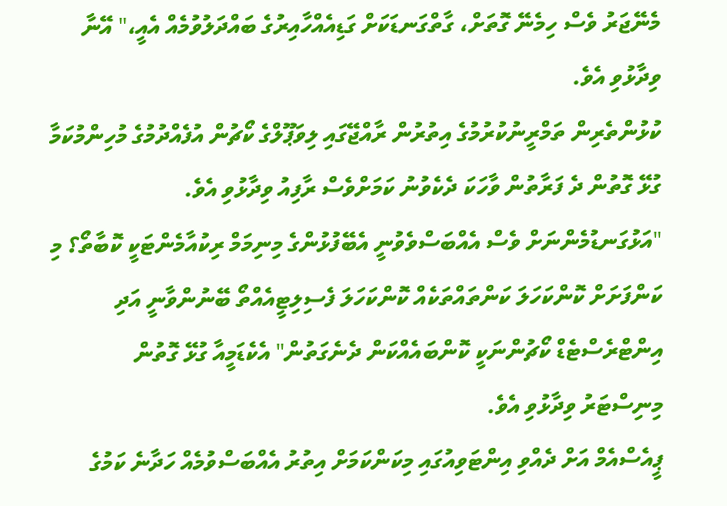މެނޭޖަރު ވެސް ހިމެނޭ ގޮތަށް، ގާތްގަނޑަކަށް ގަޑިއެއްހާއިރުގެ ބައްދަލުވުމެއް އެއީ،" އޭނާ ވިދާޅުވި އެވެ.
ކުޅުންތެރިން ތަމްރީނުކުރުމުގެ އިތުރުން ރާއްޖޭގައި ލިވަޕޫލްގެ ކޯޗުން އުފެއްދުމުގެ މުހިންމުކަމާ ގުޅޭ ގޮތުން ދެ ފަރާތުން ވާހަކަ ދެކެވުނު ކަމަށްވެސް ރާފިއު ވިދާޅުވި އެވެ.
"އަޅުގަނޑުމެންނަށް ވެސް އެއްބަސްވެވުނީ އެބޭފުޅުންގެ މިނިމަމް ރިކުއާމެންޓަކީ ކޮބާތޯ؟ މި ކަންފަށަށް ކޮންކަހަލަ ކަންތައްތަކެއް ކޮންކަހަލަ ފެސިލިޓީއެއްތޯ ބޭނުންވާނީ އަދި އިންޓްރެސްޓެޑް ކޯޗުންނަކީ ކޮންބައެއްކަން ދެނެގަތުން" އެކެޑަމީއާ ގުޅޭ ގޮތުން މިނިސްޓަރު ވިދާޅުވި އެވެ.
ޕީއެސްއެމް އަށް ދެއްވި އިންޓަވިއުގައި މިކަންކަމަށް އިތުރު އެއްބަސްވުމެއް ހަދާނެ ކަމުގެ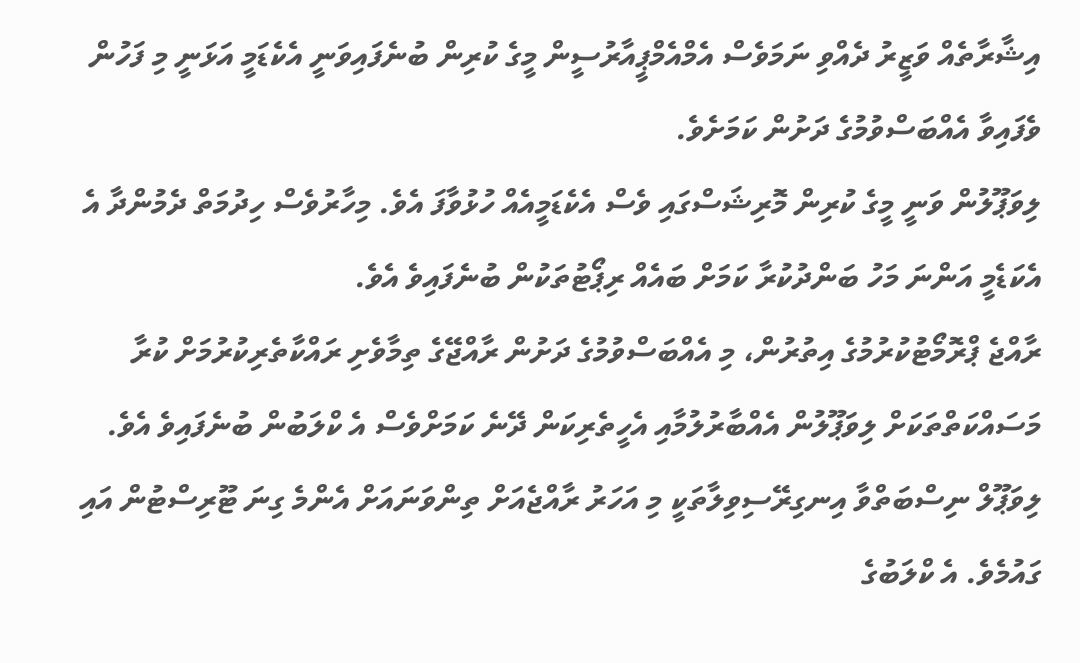އިޝާރާތެއް ވަޒީރު ދެއްވި ނަމަވެސް އެމްއެމްޕީއާރުސީން މީގެ ކުރިން ބުނެފައިވަނީ އެކެޑަމީ އަޅަނީ މި ފަހުން ވެފައިވާ އެއްބަސްވުމުގެ ދަށުން ކަމަށެވެ.
ލިވަޕޫލުން ވަނީ މީގެ ކުރިން މޮރިޝަސްގައި ވެސް އެކެޑަމީއެއް ހުޅުވާފަ އެވެ. މިހާރުވެސް ހިދުމަތް ދެމުންދާ އެ އެކަޑެމީ އަންނަ މަހު ބަންދުކުރާ ކަމަށް ބައެއް ރިޕޯޓުތަކުން ބުނެފައިވެ އެވެ.
ރާއްޖެ ޕްރޮމޯޓުކުރުމުގެ އިތުރުން، މި އެއްބަސްވުމުގެ ދަށުން ރާއްޖޭގެ ތިމާވެށި ރައްކާތެރިކުރުމަށް ކުރާ މަސައްކަތްތަކަށް ލިވަޕޫލުން އެއްބާރުލުމާއި އެހީތެރިކަން ދޭނެ ކަމަށްވެސް އެ ކްލަބުން ބުނެފައިވެ އެވެ.
ލިވަޕޫލް ނިސްބަތްވާ އިނގިރޭސިވިލާތަކީ މި އަހަރު ރާއްޖެއަށް ތިންވަނައަށް އެންމެ ގިނަ ޓޫރިސްޓުން އައި ގައުމެވެ. އެ ކްލަބުގެ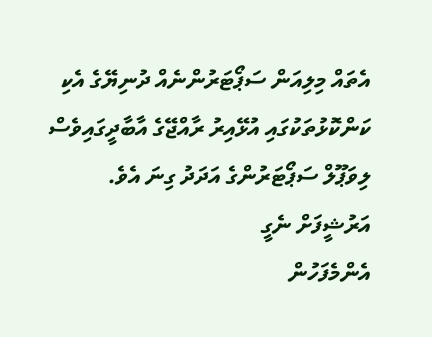އެތައް މިލިއަން ސަޕޯޓަރުންނެއް ދުނިޔޭގެ އެކި ކަންކޮޅުތަކުގައި އުޅޭއިރު ރާއްޖޭގެ އާބާދީގައިވެސް ލިވަޕޫލް ސަޕޯޓަރުންގެ އަދަދު ގިނަ އެވެ.
އަރުޝީފަށް ނެގީ
އެންމެފަހުން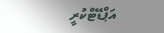އަޕްޑޭޓްކުރީ